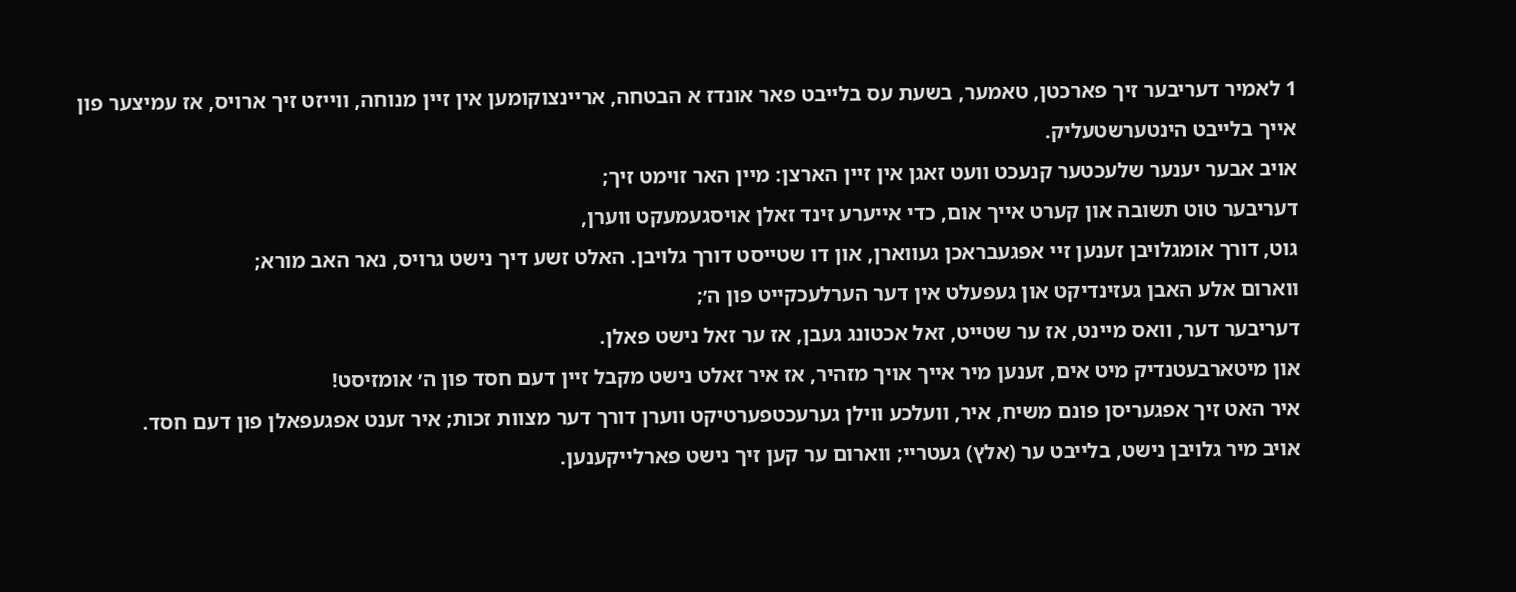1 לאמיר דעריבער זיך פארכטן, טאמער, בשעת עס בלייבט פאר אונדז א הבטחה, אריינצוקומען אין זיין מנוחה, ווייזט זיך ארויס, אז עמיצער פון אייך בלייבט הינטערשטעליק.
אויב אבער יענער שלעכטער קנעכט וועט זאגן אין זיין הארצן: מיין האר זוימט זיך;
דעריבער טוט תשובה און קערט אייך אום, כדי אייערע זינד זאלן אויסגעמעקט ווערן,
גוט, דורך אומגלויבן זענען זיי אפגעבראכן געווארן, און דו שטייסט דורך גלויבן. האלט זשע דיך נישט גרויס, נאר האב מורא;
ווארום אלע האבן געזינדיקט און געפעלט אין דער הערלעכקייט פון ה׳;
דעריבער דער, וואס מיינט, אז ער שטייט, זאל אכטונג געבן, אז ער זאל נישט פאלן.
און מיטארבעטנדיק מיט אים, זענען מיר אייך אויך מזהיר, אז איר זאלט נישט מקבל זיין דעם חסד פון ה׳ אומזיסט!
איר האט זיך אפגעריסן פונם משיח, איר, וועלכע ווילן גערעכטפערטיקט ווערן דורך דער מצוות זכות; איר זענט אפגעפאלן פון דעם חסד.
אויב מיר גלויבן נישט, בלייבט ער (אלץ) געטריי; ווארום ער קען זיך נישט פארלייקענען.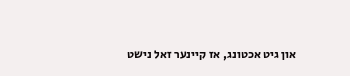און גיט אכטונג, אז קיינער זאל נישט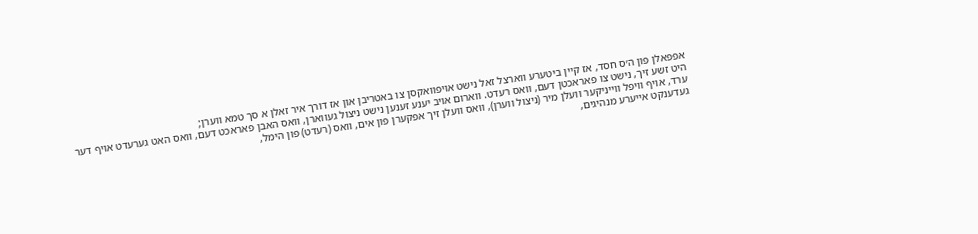אפפאלן פון ה׳ס חסד, אז קיין ביטערע ווארצל זאל נישט אויפוואקסן צו באטריבן און אז דורך איר זאלן א סך טמא ווערן;
היט זשע זיך, נישט צו פאראכטן דעם, וואס רעדט. ווארום אויב יענע זענען נישט ניצול געווארן, וואס האבן פאראכט דעם, וואס האט גערעדט אויף דער ערד, אויף וויפל ווייניקער וועלן מיר (ניצול ווערן), וואס וועלן זיך אפקערן פון אים, וואס (רעדט) פון הימל,
געדענקט אייערע מנהיגים,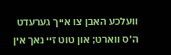וועלכע האבן צו אייך גערעדט ה׳ס ווארט; און טוט זיי נאך אין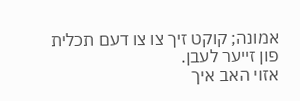אמונה; קוקט זיך צו צו דעם תכלית פון זייער לעבן.
אזוי האב איך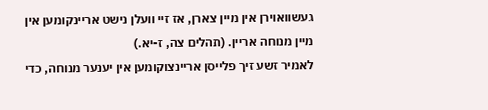געשוואוירן אין מיין צארן, אז זיי וועלן נישט אריינקומען אין מיין מנוחה אריין. (תהלים צה, ז-יא.)
לאמיר זשע זיך פלייסן אריינצוקומען אין יענער מנוחה, כדי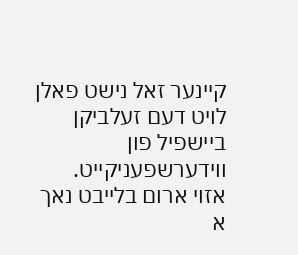קיינער זאל נישט פאלן לויט דעם זעלביקן ביישפיל פון ווידערשפעניקייט.
אזוי ארום בלייבט נאך א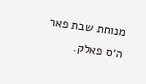מנוחת שבת פאר ה׳ס פאלק.